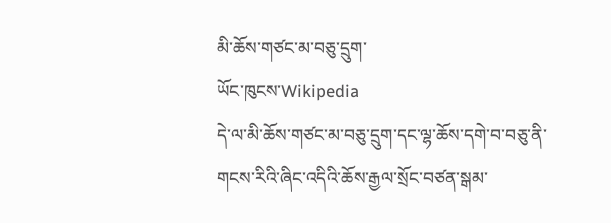མི་ཆོས་གཙང་མ་བཅུ་དྲུག་
ཡོང་ཁུངས་Wikipedia
དེ་ལ་མི་ཆོས་གཙང་མ་བཅུ་དྲུག་དང་ལྷ་ཆོས་དགེ་བ་བཅུ་ནི་གངས་རིའི་ཞིང་འདིའི་ཆོས་རྒྱལ་སྲོང་བཙན་སྒམ་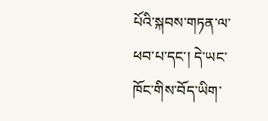པོའི་སྐབས་གཏན་ལ་ཕབ་པ་དང་། དེ་ཡང་ཁོང་གིས་བོད་ཡིག་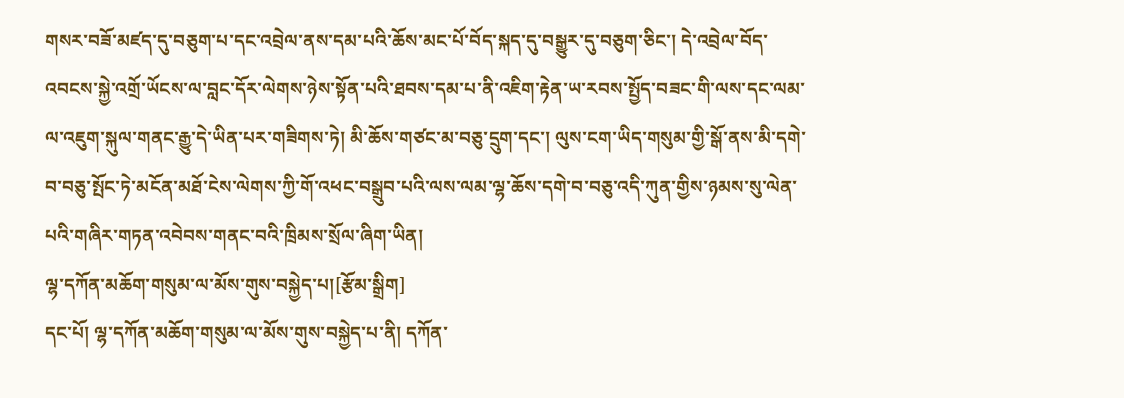གསར་བཟོ་མཛད་དུ་བཅུག་པ་དང་འབྲེལ་ནས་དམ་པའི་ཆོས་མང་པོ་བོད་སྐད་དུ་བསྒྱུར་དུ་བཅུག་ཅིང་། དེ་འབྲེལ་བོད་འབངས་སྐྱེ་འགྲོ་ཡོངས་ལ་བླང་དོར་ལེགས་ཉེས་སྟོན་པའི་ཐབས་དམ་པ་ནི་འཇིག་རྟེན་ཡ་རབས་སྤྱོད་བཟང་གི་ལས་དང་ལམ་ལ་འཇུག་སྐུལ་གནང་རྒྱུ་དེ་ཡིན་པར་གཟིགས་ཏེ། མི་ཆོས་གཙང་མ་བཅུ་དྲུག་དང་། ལུས་ངག་ཡིད་གསུམ་གྱི་སྒོ་ནས་མི་དགེ་བ་བཅུ་སྤོང་ཏེ་མངོན་མཐོ་ངེས་ལེགས་ཀྱི་གོ་འཕང་བསྒྲུབ་པའི་ལས་ལམ་ལྷ་ཆོས་དགེ་བ་བཅུ་འདི་ཀུན་གྱིས་ཉམས་སུ་ལེན་པའི་གཞིར་གཏན་འབེབས་གནང་བའི་ཁྲིམས་སྲོལ་ཞིག་ཡིན།
ལྷ་དཀོན་མཆོག་གསུམ་ལ་མོས་གུས་བསྐྱེད་པ།[རྩོམ་སྒྲིག]
དང་པོ། ལྷ་དཀོན་མཆོག་གསུམ་ལ་མོས་གུས་བསྐྱེད་པ་ནི། དཀོན་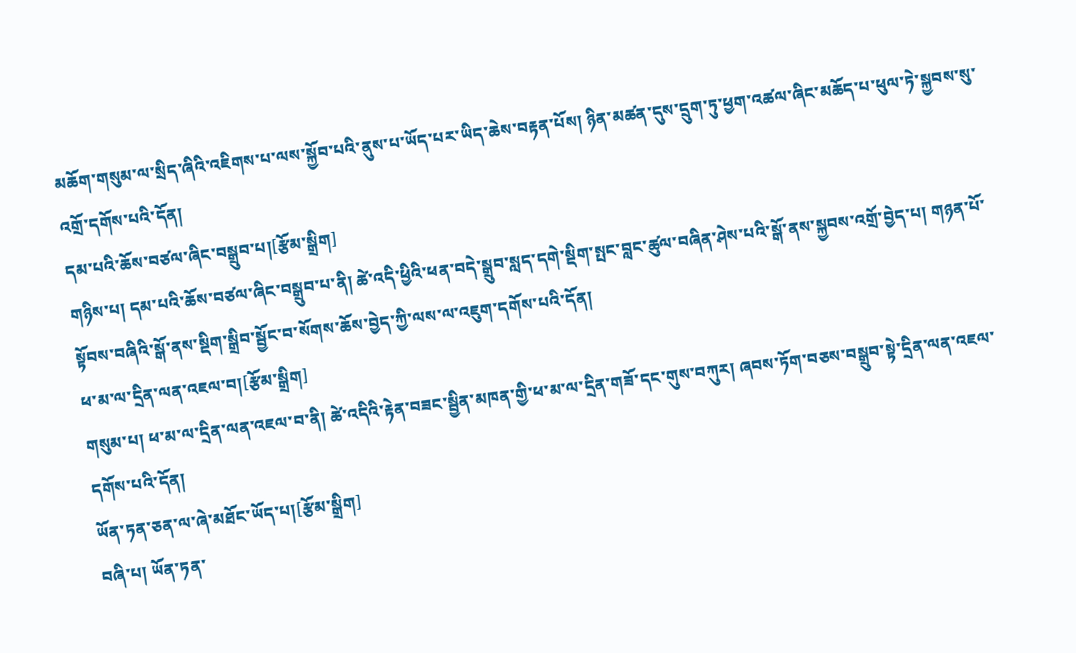མཆོག་གསུམ་ལ་སྲིད་ཞིའི་འཇིགས་པ་ལས་སྐྱོབ་པའི་ནུས་པ་ཡོད་པར་ཡིད་ཆེས་བརྟན་པོས། ཉིན་མཚན་དུས་དྲུག་ཏུ་ཕྱག་འཚལ་ཞིང་མཆོད་པ་ཕུལ་ཏེ་སྐྱབས་སུ་འགྲོ་དགོས་པའི་དོན།
དམ་པའི་ཆོས་བཙལ་ཞིང་བསྒྲུབ་པ།[རྩོམ་སྒྲིག]
གཉིས་པ། དམ་པའི་ཆོས་བཙལ་ཞིང་བསྒྲུབ་པ་ནི། ཚེ་འདི་ཕྱིའི་ཕན་བདེ་སྒྲུབ་སླད་དགེ་སྡིག་སྤང་བླང་ཚུལ་བཞིན་ཤེས་པའི་སྒོ་ནས་སྐྱབས་འགྲོ་བྱེད་པ། གཉན་པོ་སྟོབས་བཞིའི་སྒོ་ནས་སྡིག་སྒྲིབ་སྦྱོང་བ་སོགས་ཆོས་བྱེད་ཀྱི་ལས་ལ་འཇུག་དགོས་པའི་དོན།
ཕ་མ་ལ་དྲིན་ལན་འཇལ་བ།[རྩོམ་སྒྲིག]
གསུམ་པ། ཕ་མ་ལ་དྲིན་ལན་འཇལ་བ་ནི། ཚེ་འདིའི་རྟེན་བཟང་སྦྱིན་མཁན་གྱི་ཕ་མ་ལ་དྲིན་གཟོ་དང་གུས་བཀུར། ཞབས་ཏོག་བཅས་བསྒྲུབ་སྟེ་དྲིན་ལན་འཇལ་དགོས་པའི་དོན།
ཡོན་ཏན་ཅན་ལ་ཞེ་མཐོང་ཡོད་པ།[རྩོམ་སྒྲིག]
བཞི་པ། ཡོན་ཏན་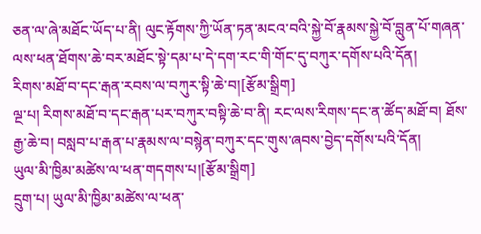ཅན་ལ་ཞེ་མཐོང་ཡོད་པ་ནི། ལུང་རྟོགས་ཀྱི་ཡོན་ཏན་མངའ་བའི་སྐྱེ་བོ་རྣམས་སྐྱེ་བོ་བླུན་པོ་གཞན་ལས་ཕན་ཐོགས་ཆེ་བར་མཐོང་སྟེ་དམ་པ་དེ་དག་རང་གི་གོང་དུ་བཀུར་དགོས་པའི་དོན།
རིགས་མཐོ་བ་དང་རྒན་རབས་ལ་བཀུར་སྟི་ཆེ་བ།[རྩོམ་སྒྲིག]
ལྔ་པ། རིགས་མཐོ་བ་དང་རྒན་པར་བཀུར་བསྟི་ཆེ་བ་ནི། རང་ལས་རིགས་དང་ན་ཚོད་མཐོ་བ། ཐོས་རྒྱ་ཆེ་བ། བསླབ་པ་རྒན་པ་རྣམས་ལ་བསྙེན་བཀུར་དང་གུས་ཞབས་བྱེད་དགོས་པའི་དོན།
ཡུལ་མི་ཁྱིམ་མཚེས་ལ་ཕན་གདགས་པ།[རྩོམ་སྒྲིག]
དྲུག་པ། ཡུལ་མི་ཁྱིམ་མཚེས་ལ་ཕན་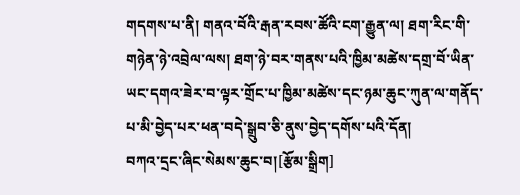གདགས་པ་ནི། གནའ་བོའི་རྒན་རབས་ཚོའི་ངག་རྒྱུན་ལ། ཐག་རིང་གི་གཉེན་ཉེ་འབྲེལ་ལས། ཐག་ཉེ་བར་གནས་པའི་ཁྱིམ་མཚེས་དགྲ་བོ་ཡིན་ཡང་དགའ་ཟེར་བ་ལྟར་གྲོང་པ་ཁྱིམ་མཚེས་དང་ཉམ་ཆུང་ཀུན་ལ་གནོད་པ་མི་བྱེད་པར་ཕན་བདེ་སྒྲུབ་ཅི་ནུས་བྱེད་དགོས་པའི་དོན།
བཀའ་དྲང་ཞིང་སེམས་ཆུང་བ།[རྩོམ་སྒྲིག]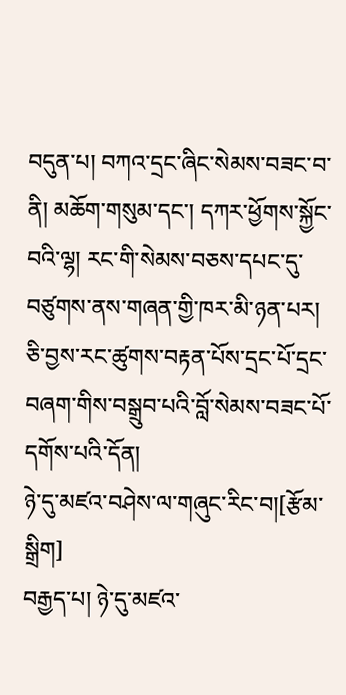བདུན་པ། བཀའ་དྲང་ཞིང་སེམས་བཟང་བ་ནི། མཆོག་གསུམ་དང་། དཀར་ཕྱོགས་སྐྱོང་བའི་ལྷ། རང་གི་སེམས་བཅས་དཔང་དུ་བཙུགས་ནས་གཞན་གྱི་ཁར་མི་ཉན་པར། ཅི་བྱས་རང་ཚུགས་བརྟན་པོས་དྲང་པོ་དྲང་བཞག་གིས་བསྒྲུབ་པའི་བློ་སེམས་བཟང་པོ་དགོས་པའི་དོན།
ཉེ་དུ་མཛའ་བཤེས་ལ་གཞུང་རིང་བ།[རྩོམ་སྒྲིག]
བརྒྱད་པ། ཉེ་དུ་མཛའ་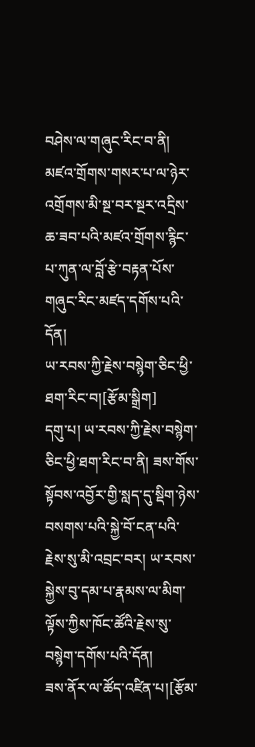བཤེས་ལ་གཞུང་རིང་བ་ནི། མཛའ་གྲོགས་གསར་པ་ལ་ཉེར་འགྲོགས་མི་སྔ་བར་སྔར་འདྲིས་ཆ་ཟབ་པའི་མཛའ་གྲོགས་རྙིང་པ་ཀུན་ལ་བློ་རྩེ་བརྟན་པོས་གཞུང་རིང་མཛད་དགོས་པའི་དོན།
ཡ་རབས་ཀྱི་རྗེས་བསྙེག་ཅིང་ཕྱི་ཐག་རིང་བ།[རྩོམ་སྒྲིག]
དགུ་པ། ཡ་རབས་ཀྱི་རྗེས་བསྙེག་ཅིང་ཕྱི་ཐག་རིང་བ་ནི། ཟས་གོས་སྟོབས་འབྱོར་གྱི་སླད་དུ་སྡིག་ཉེས་བསགས་པའི་སྐྱེ་བོ་ངན་པའི་རྗེས་སུ་མི་འབྲང་བར། ཡ་རབས་སྐྱེས་བུ་དམ་པ་རྣམས་ལ་མིག་ལྟོས་ཀྱིས་ཁོང་ཚོའི་རྗེས་སུ་བསྙེག་དགོས་པའི་དོན།
ཟས་ནོར་ལ་ཚོད་འཛིན་པ།[རྩོམ་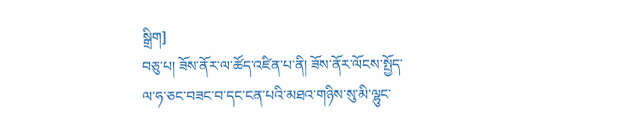སྒྲིག]
བཅུ་པ། ཟོས་ནོར་ལ་ཚོད་འཛིན་པ་ནི། ཟོས་ནོར་ལོངས་སྤྱོད་ལ་ཧ་ཅང་བཟང་བ་དང་ངན་པའི་མཐའ་གཉིས་སུ་མི་ལྷུང་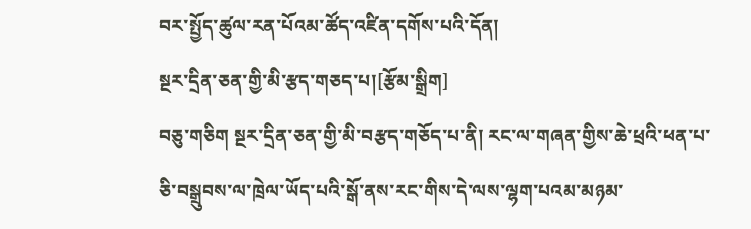བར་སྤྱོད་ཚུལ་རན་པོའམ་ཚོད་འཛིན་དགོས་པའི་དོན།
སྔར་དྲིན་ཅན་གྱི་མི་རྩད་གཅད་པ།[རྩོམ་སྒྲིག]
བཅུ་གཅིག སྔར་དྲིན་ཅན་གྱི་མི་བརྩད་གཅོད་པ་ནི། རང་ལ་གཞན་གྱིས་ཆེ་ཕྲའི་ཕན་པ་ཅི་བསྒྲུབས་ལ་ཁྲེལ་ཡོད་པའི་སྒོ་ནས་རང་གིས་དེ་ལས་ལྷག་པའམ་མཉམ་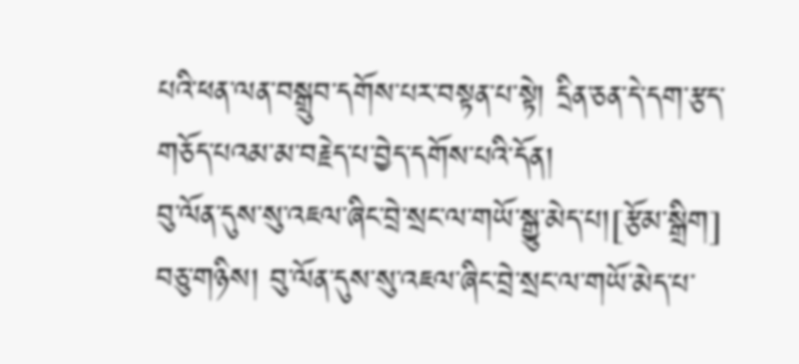པའི་ཕན་ལན་བསྒྲུབ་དགོས་པར་བསྟན་པ་སྟེ། དྲིན་ཅན་དེ་དག་རྩད་གཅོད་པའམ་མ་བརྗེད་པ་བྱེད་དགོས་པའི་དོན།
བུ་ལོན་དུས་སུ་འཇལ་ཞིང་བྲེ་སྲང་ལ་གཡོ་སྒྱུ་མེད་པ།[རྩོམ་སྒྲིག]
བཅུ་གཉིས། བུ་ལོན་དུས་སུ་འཇལ་ཞིང་བྲེ་སྲང་ལ་གཡོ་མེད་པ་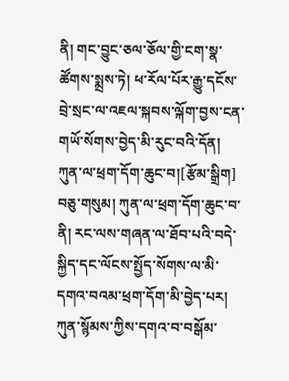ནི། གང་བྱུང་ཅལ་ཅོལ་གྱི་ངག་སྣ་ཚོགས་སྨྲས་ཏེ། ཕ་རོལ་པོར་རྒྱུ་དངོས་བྲེ་སྲང་ལ་འཇལ་སྐབས་ལྐོག་བྱས་ངན་གཡོ་སོགས་བྱེད་མི་རུང་བའི་དོན།
ཀུན་ལ་ཕྲག་དོག་ཆུང་བ།[རྩོམ་སྒྲིག]
བཅུ་གསུམ། ཀུན་ལ་ཕྲག་དོག་ཆུང་བ་ནི། རང་ལས་གཞན་ལ་ཐོབ་པའི་བདེ་སྐྱིད་དང་ལོངས་སྤྱོད་སོགས་ལ་མི་དགའ་བའམ་ཕྲག་དོག་མི་བྱེད་པར། ཀུན་སྙོམས་ཀྱིས་དགའ་བ་བསྒོམ་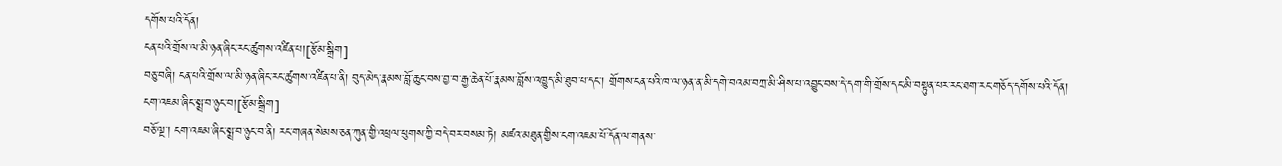དགོས་པའི་དོན།
ངན་པའི་གྲོས་ལ་མི་ཉན་ཞིང་རང་ཚུགས་འཛིན་པ།[རྩོམ་སྒྲིག]
བཅུ་བཞི། ངན་པའི་གྲོས་ལ་མི་ཉན་ཞིང་རང་ཚུགས་འཛིན་པ་ནི། བུད་མེད་རྣམས་བློ་ཆུང་བས་བྱ་བ་རྒྱ་ཆེན་པོ་རྣམས་བློས་འཁྱུད་མི་ཐུབ་པ་དང་། གྲོགས་ངན་པའི་ཁ་ལ་ཉན་ན་མི་དགེ་བའམ་བཀྲ་མི་ཤིས་པ་འབྱུང་བས་དེ་དག་གི་གྲོས་དང་མི་བསྟུན་པར་རང་ཐག་རང་གཅོད་དགོས་པའི་དོན།
ངག་འཇམ་ཞིང་སྨྲ་བ་ཉུང་བ།[རྩོམ་སྒྲིག]
བཅོ་ལྔ་། ངག་འཇམ་ཞིང་སྨྲ་བ་ཉུང་བ་ནི། རང་གཞན་སེམས་ཅན་ཀུན་གྱི་འཕྲལ་ཕུགས་ཀྱི་བདེ་བར་བསམ་ཏེ། མཛའ་མཐུན་གྱིས་ངག་འཇམ་པོ་དོན་ལ་གནས་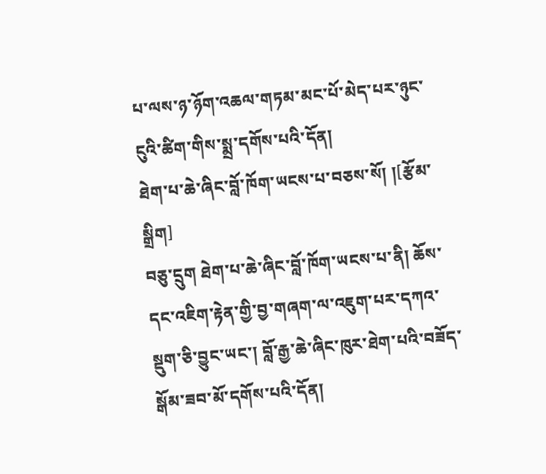པ་ལས་ཉ་ཉོག་འཆལ་གཏམ་མང་པོ་མེད་པར་ཉུང་ངུའི་ཚིག་གིས་སྨྲ་དགོས་པའི་དོན།
ཐེག་པ་ཆེ་ཞིང་བློ་ཁོག་ཡངས་པ་བཅས་སོ། །[རྩོམ་སྒྲིག]
བཅུ་དྲུག ཐེག་པ་ཆེ་ཞིང་བློ་ཁོག་ཡངས་པ་ནི། ཆོས་དང་འཇིག་རྟེན་གྱི་བྱ་གཞག་ལ་འཇུག་པར་དཀའ་སྡུག་ཅི་བྱུང་ཡང་། བློ་རྒྱ་ཆེ་ཞིང་ཁུར་ཐེག་པའི་བཟོད་སྒོམ་ཟབ་མོ་དགོས་པའི་དོན།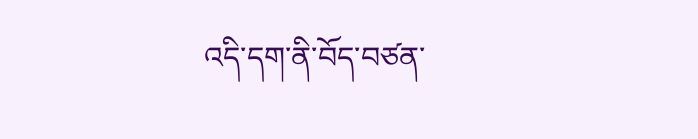འདི་དག་ནི་བོད་བཙན་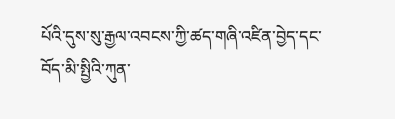པོའི་དུས་སུ་རྒྱལ་འབངས་ཀྱི་ཚད་གཞི་འཛིན་བྱེད་དང་བོད་མི་སྤྱིའི་ཀུན་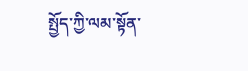སྤྱོད་ཀྱི་ལམ་སྟོན་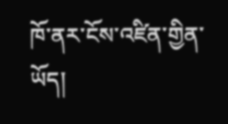ཁོ་ནར་ངོས་འཛིན་གྱིན་ཡོད།